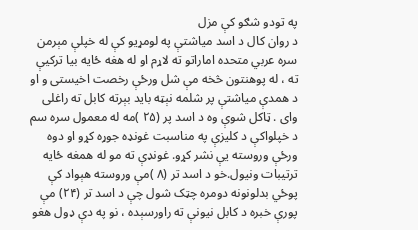په تودو شګو کې مزل
د روان کال د اسد میاشتې په لومړیو کې له خپلې مېرمن سره عربي متحده اماراتو ته لاړم او له هغه ځایه بیا ترکیې ته ، له پوهنتون څخه مې شل ورځې رخصت اخیستی و او د همدې میاشتې پر شلمه نېټه باید بېرته کابل ته راغلی وای . ټاکل شوې وه د اسد پر (۲۵ )مه له معمول سره سم د خپلواکې د کلیزې په مناسبت غونډه جوړه کړو او دوه ورځې وروسته یې نشر کړو. غونډې ته مو له همغه ځایه ترتیبات ونیول.خو د اسد تر (۸ )مې وروسته هېواد کې پوځي بدلونونه دومره چټک شول چې د اسد تر (۲۴) مې پورې خبره د کابل نیونې ته راورسېده ، نو په دې ډول هغو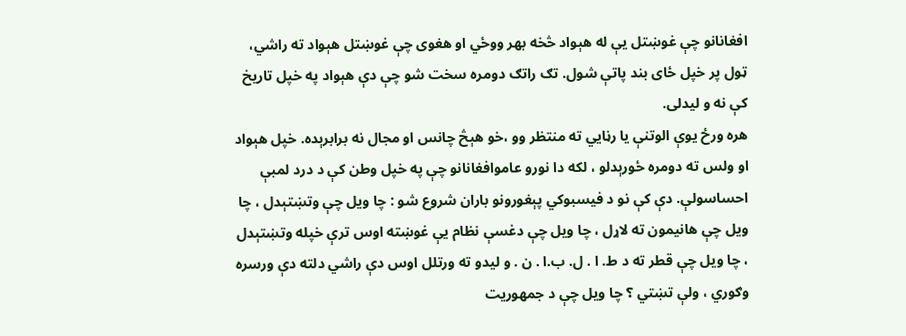افغانانو چې غوښتل یې له هېواد څخه بهر ووځي او هغوی چې غوښتل هېواد ته راشي، ټول پر خپل ځای بند پاتې شول. تګ راتګ دومره سخت شو چې دې هېواد په خپل تاریخ کې نه و لیدلی.
هره ورځ یوې الوتنې یا رڼایي ته منتظر وو ،خو هېڅ چانس او مجال نه برابرېده. خپل هېواد او ولس ته دومره ځورېدلو ، لکه دا نورو عاموافغانانو چې په خپل وطن کې د درد لمبې احساسولې. دې کې نو د فیسبوکي پېغورونو باران شروع شو : چا ویل چې وتښتېدل ، چا ویل چې هانیمون ته لاړل ، چا ویل چې دغسې نظام یې غوښته اوس ترې خپله وتښتېدل ، چا ویل چې قطر ته د ط. ا . ل. ب.ا . ن . و لیدو ته ورتلل اوس دې راشي دلته دې ورسره وګوري ، ولې تښتي ؟ چا ویل چې د جمهوریت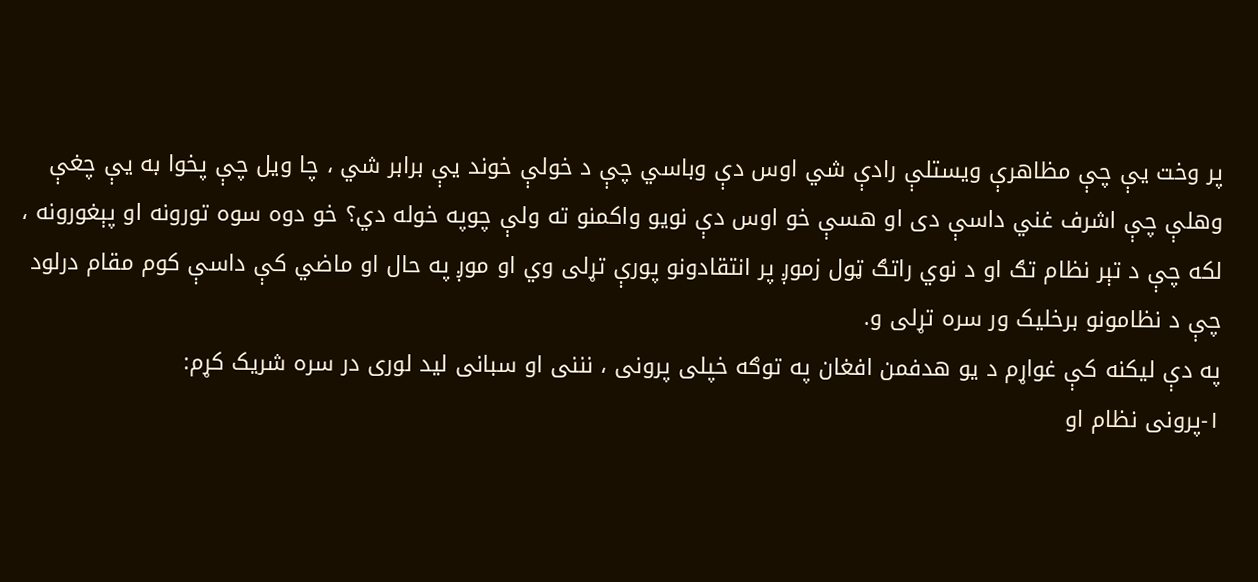پر وخت یې چې مظاهرې ویستلې رادې شي اوس دې وباسي چې د خولې خوند یې برابر شي ، چا ویل چې پخوا به یې چغې وهلې چې اشرف غني داسې دی او هسې خو اوس دې نویو واکمنو ته ولې چوپه خوله دي؟ خو دوه سوه تورونه او پېغورونه ، لکه چې د تېر نظام تګ او د نوي راتګ ټول زموږ پر انتقادونو پورې تړلی وي او موږ په حال او ماضي کې داسې کوم مقام درلود چې د نظامونو برخلیک ور سره تړلی و.
په دې لیکنه کې غواړم د یو هدفمن افغان په توګه خپلی پرونی ، نننی او سبانی لید لوری در سره شریک کړم:
۱-پرونی نظام او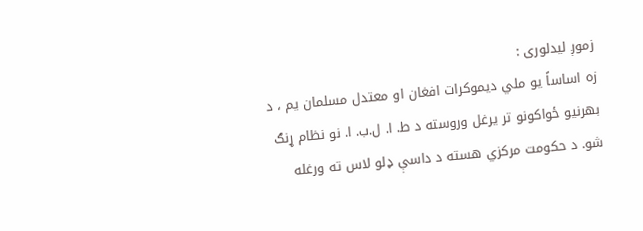زموږ لیدلوری :
زه اساساً یو ملي دیموکرات افغان او معتدل مسلمان یم ، د بهرنیو ځواکونو تر یرغل وروسته د ط. ا. ل.ب. ا. نو نظام ړنګ شو. د حکومت مرکزي هسته د داسې ډلو لاس ته ورغله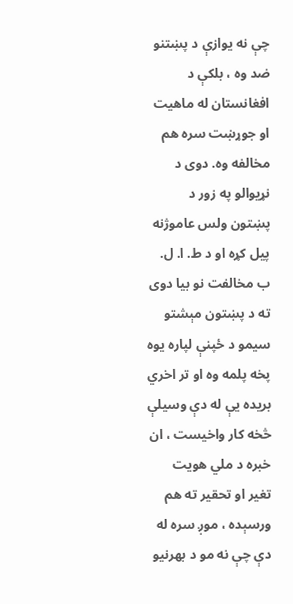چې نه یوازې د پښتنو ضد وه ، بلکې د افغانستان له ماهیت او جوړښت سره هم مخالفه وه. دوی د نړیوالو په زور د پښتون ولس عاموژنه پیل کړه او د ط. ا. ل. ب مخالفت نو بیا دوی ته د پښتون مېشتو سیمو د ځپنې لپاره یوه پخه پلمه وه او تر اخري بریده یې له دې وسیلې څخه کار واخیست ، ان خبره د ملي هویت تغیر او تحقیر ته هم ورسېده ، موږ سره له دې چې نه مو د بهرنیو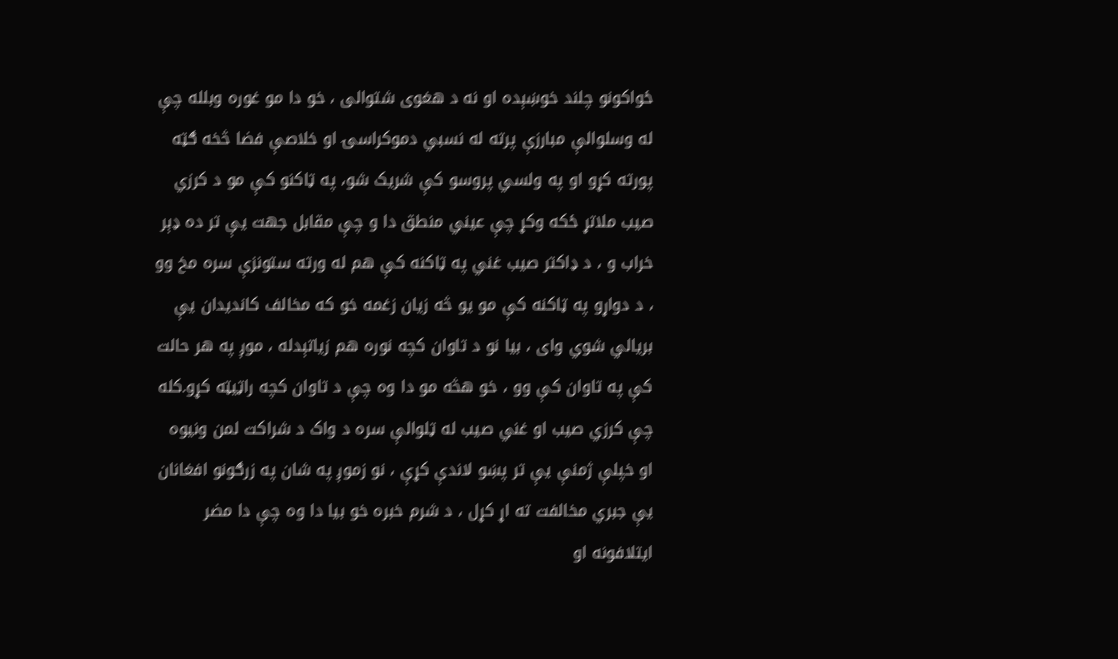ځواکونو چلند خوښېده او نه د هغوی شتوالی ، خو دا مو غوره وبلله چې له وسلوالې مبارزې پرته له نسبي دموکراسۍ او خلاصې فضا څخه ګټه پورته کړو او په ولسي پروسو کې شریک شو، په ټاکنو کې مو د کرزي صیب ملاتړ ځکه وکړ چې عیني منطق دا و چې مقابل جهت یې تر ده ډېر خراب و ، د ډاکتر صیب غني په ټاکنه کې هم له ورته ستونزې سره مخ وو ، د دواړو په ټاکنه کې مو یو څه زیان زغمه خو که مخالف کاندیدان یې بریالي شوي وای ، بیا نو د تاوان کچه نوره هم زیاتېدله ، موږ په هر حالت کې په تاوان کې وو ، خو هڅه مو دا وه چې د تاوان کچه راټيټه کړو.کله چې کرزي صیب او غني صیب له ټلوالې سره د واک د شراکت لمن ونیوه او خپلې ژمنې یې تر پښو لاندې کړې ، نو زموږ په شان په زرګونو افغانان یې جبري مخالفت ته اړ کړل ، د شرم خبره خو بیا دا وه چې دا مضر ایتلافونه او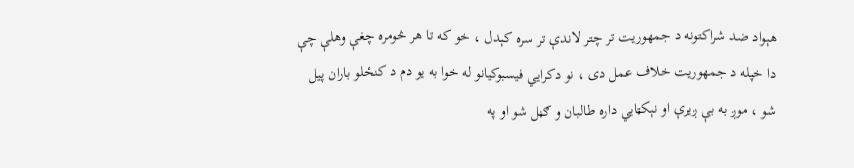هېواد ضد شراکتونه د جمهوریت تر چتر لاندې تر سره کېدل ، خو که تا هر څومره چغې وهلې چې دا خپله د جمهوریت خلاف عمل دی ، نو دکرايي فیسبوکیانو له خوا به یو دم د کنځلو باران پیل شو ، موږ به بې ږیرې او نېکټایي داره طالبان و ګڼل شو او په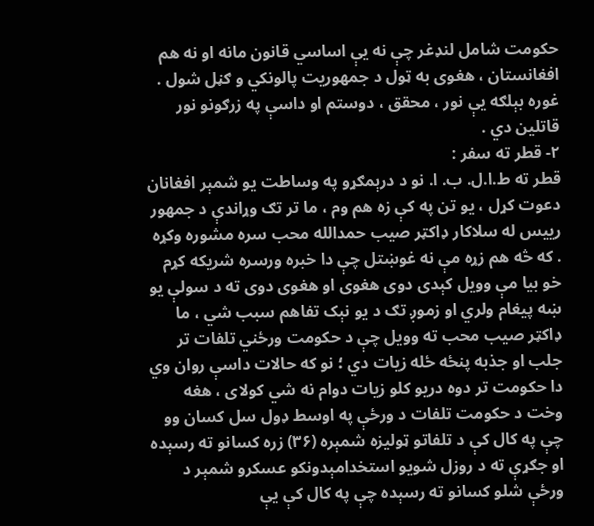حکومت شامل لنډغر چې نه یې اساسي قانون مانه او نه هم افغانستان ، هغوی به ټول د جمهوریت پالونکي و ګڼل شول . غوره بېلګه یې نور ، محقق ، دوستم او داسې په زرګونو نور قاتلین دي .
۲- قطر ته سفر :
قطر ته ط.ا.ل. ب. ا. نو د درېمګړو په وساطت یو شمېر افغانان دعوت کړل ، یو تن په کې زه هم وم ، ما تر تګ وړاندې د جمهور رییس له سلاکار ډاکټر صیب حمدالله محب سره مشوره وکړه . که څه هم زړه مې نه غوښتل چې دا خبره ورسره شریکه کړم خو بیا مې وویل کېدی دوی هغوی او هغوی دوی ته د سولې یو ښه پیغام ولري او زموږ تګ د یو نېک تفاهم سبب شي ، ما ډاکټر صیب محب ته وویل چې د حکومت ورځني تلفات تر جلب او جذبه پنځه ځله زیات دي ؛ نو که حالات داسې روان وي دا حکومت تر دوه دریو کلو زیات دوام نه شي کولای ، هغه وخت د حکومت تلفات د ورځې په اوسط ډول سل کسان وو چې په کال کې د تلفاتو ټولیزه شمېره (۳۶) زره کسانو ته رسېده او جګړې ته د روزل شویو استخدامېدونکو عسکرو شمېر د ورځې شلو کسانو ته رسېده چې په کال کې یې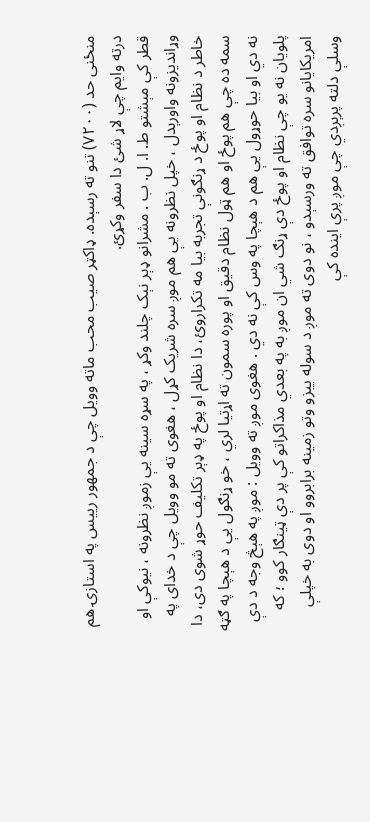منځنی حد (۷۲۰۰) تنو ته رسېده. ډاکټر صیب محب ماته وویل چې د جمهور رییس په استازۍ هم درته وایم چې لاړ شئ دا سفر وکړئ.
قطر کې مېشتو ط. ا. ل. ب . مشرانو ډېر نېک چلند وکړ ، په سړه سینه یې زموږ نظرونه ، نیوکې او وړاندیزونه واورېدل ، خپل نظرونه یې هم موږ سره شریک کړل ، هغوی ته مو وویل چې د خدای په خاطر د نظام او پوځ د ړنګونې تجربه بیا مه تکراروئ، دا نظام او پوځ په ډېر تکلیف حوړ شوی دی، دا سمه ده چې هم پوځ او هم ټول نظام دقیق او پوره سمون ته اړتیا لري ، خو ړنګول یې د هېچا په ګټه نه دي او بیا حوړول یې هم د هېچا په وس کې نه دي . هغوی موږ ته وویل : موږ په هېڅ وجه د دې پلویان نه یو چې نظام او پوځ دې ړنګ شي ان موږ به په بعدي مذاکراتو کې پر دې ټینګار کوو ؛ که امریکایانو سره توافق ته ورسېدو ، نو دوی ته موږ د سوله ییزو وتو زمینه برابروو او دوی به خپلې وسلې دلته پرېږدي چې موږ پرې اینده کې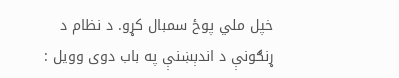خپل ملي پوځ سمبال کړو. د نظام د ړنګونې د اندېښنې په باب دوی وویل :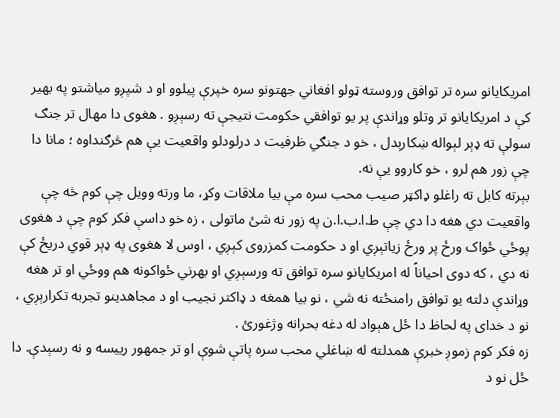امریکایانو سره تر توافق وروسته ټولو افغاني جهتونو سره خپرې پیلوو او د شپږو میاشتو په بهیر کې د امریکایانو تر وتلو وړاندې پر یو توافقي حکومت نتیجې ته رسېږو . هغوی دا مهال تر جنګ سولې ته ډېر لېواله ښکارېدل ، خو د جنګي ظرفیت د درلودلو واقعیت یې هم څرګنداوه ؛ مانا دا چې زور هم لرو ، خو کاروو یې نه.
بېرته کابل ته راغلو ډاکټر صیب محب سره مې بیا ملاقات وکړ، ما ورته وویل چې کوم څه چې واقعیت دي هغه دا دي چې ط.ا.ب.ا.ن په زور نه شئ ماتولی ، زه خو داسې فکر کوم چې د هغوی پوځي ځواک ورځ پر ورځ زیاتېږي او د حکومت کمزروی کېږي ، اوس لا هغوی په ډېر قوي دریځ کې نه دي ، که دوی احیاناً له امریکایانو سره توافق ته ورسېږي او بهرني ځواکونه هم ووځي او تر هغه وړاندې دلته یو توافق رامنځته نه شي ، نو بیا همغه د ډاکتر نجیب او د مجاهدینو تجربه تکرارېږي ، نو د خدای په لحاظ دا ځل هېواد له دغه بحرانه وژغورئ .
زه فکر کوم زموږ خبرې همدلته له ښاغلي محب سره پاتې شوې او تر جمهور رییسه و نه رسېدې. دا ځل نو د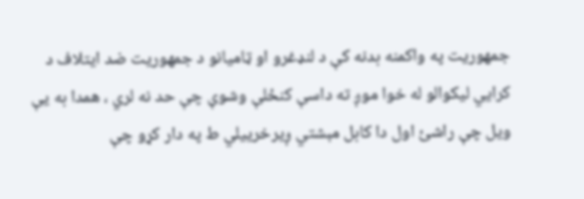جمهوریت په واکمنه بدنه کې د لنډغرو او ټامیانو د جمهوریت ضد ایتلاف د کرايي لیکوالو له خوا موږ ته داسې کنځلې وشوې چې حد نه لري ، همدا به یې ویل چې راشئ اول دا کابل مېشتي ږیرخرییلي ط په دار کړو چې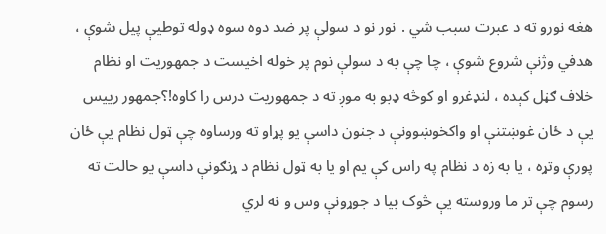هغه نورو ته د عبرت سبب شي . نور نو د سولې پر ضد دوه سوه ډوله توطیې پیل شوې ، هدفي وژنې شروع شوې ، چا چې به د سولې نوم پر خوله اخیست د جمهوریت او نظام خلاف ګڼل کېده ، لنډغرو او کوڅه ډبو به موږ ته د جمهوریت درس را کاوه!؟جمهور رییس یې د ځان غوښتنې او واکخوښوونې د جنون داسې یو پړاو ته ورساوه چې ټول نظام یې ځان پورې وتړه ، یا به زه د نظام په راس کې یم او یا به ټول نظام د ړنګونې داسې یو حالت ته رسوم چې تر ما وروسته یې څوک بیا د جوړونې وس و نه لري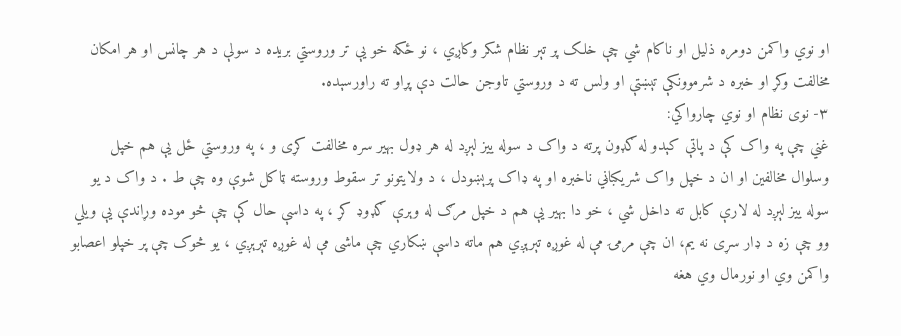او نوي واکمن دومره ذلیل او ناکام شي چې خلک پر تېر نظام شکر وکاږي ، نو ځکه خو یې تر وروستي بریده د سولې د هر چانس او هر امکان مخالفت وکړ او خبره د شرموونکې تېښتې او ولس ته د وروستي تاوجن حالت دې پړاو ته راورسېده.
۳- نوی نظام او نوي چارواکي:
غني چې په واک کې د پاتې کېدو له ګډون پرته د واک د سوله ییز لېږد له هر ډول بهیر سره مخالفت کړی و ، په وروستي ځل یې هم خپل وسلوال مخالفین او ان د خپل واک شریکباڼي ناخبره او په ډاک پرېښودل ، د ولایتونو تر سقوط وروسته ټاکل شوې وه چې ط . د واک د یو سوله ییز لېږد له لارې کابل ته داخل شي ، خو دا بهیر یې هم د خپل مرګ له وېرې ګډوډ کړ ، په داسې حال کې چې څو موده وړاندې یې ویلي وو چې زه د ډار سړی نه یم، ان چې مرمۍ مې له غوږه تېرېږي هم ماته داسې ښکاري چې ماشی مې له غوږه تېرېږي ، یو څوک چې پر خپلو اعصابو واکمن وي او نورمال وي هغه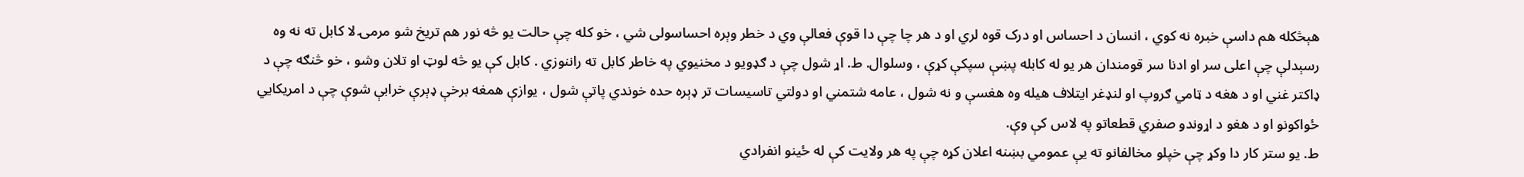هېڅکله هم داسې خبره نه کوي ، انسان د احساس او درک قوه لري او د هر چا چې دا قوې فعالې وي د خطر وېره احساسولی شي ، خو کله چې حالت یو څه نور هم تریخ شو مرمۍ لا کابل ته نه وه رسېدلې چې اعلی سر او ادنا سر قومندان هر یو له کابله پښې سپکې کړې ، وسلوال. ط. اړ شول چې د ګډویو د مخنیوي په خاطر کابل ته راننوزي . کابل کې یو څه لوټ او تلان وشو ، خو څنګه چې د ډاکتر غني او د هغه د ټامي ګروپ او لنډغر ایتلاف هیله وه هغسې و نه شول ، عامه شتمني او دولتي تاسیسات تر ډېره حده خوندي پاتې شول ، یوازې همغه برخې ډېرې خرابې شوې چې د امریکایي ځواکونو او د هغو د اړوندو صفري قطعاتو په لاس کې وې.
ط. یو ستر کار دا وکړ چې خپلو مخالفانو ته یې عمومي بښنه اعلان کړه چې په هر ولایت کې له ځینو انفرادي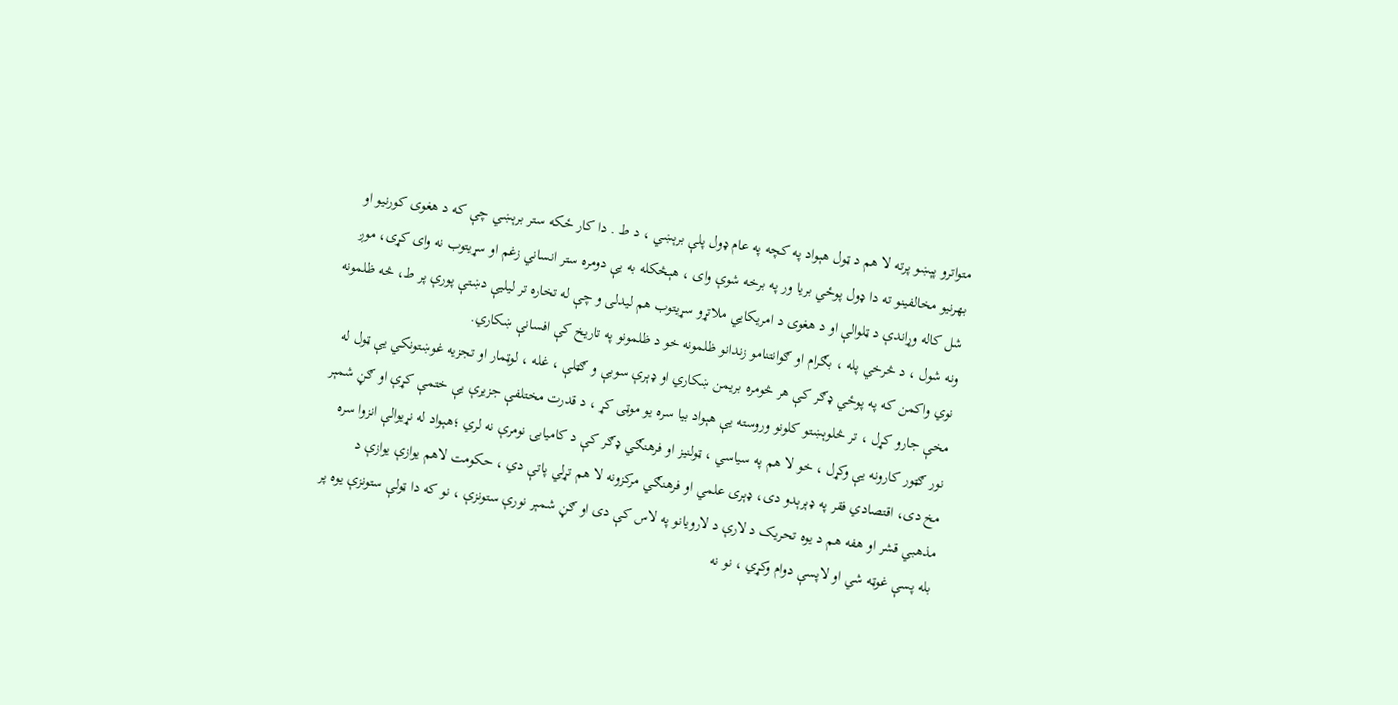متواترو پېښو پرته لا هم د ټول هېواد په کچه په عام ډول پلې برېښي ، د ط . دا کار ځکه ستر برېښي چې که د هغوی کورنیو او بهرنیو مخالفینو ته دا ډول پوځي بریا ور په برخه شوې وای ، هېڅکله به یې دومره ستر انساني زغم او سړیتوب نه وای کړی، موږ شل کاله وړاندې د ټلوالې او د هغوی د امریکايي ملاتړو سړیتوب هم لیدلی و چې له تخاره تر لیلیې دښتې پورې پر ط، څه ظلمونه ونه شول ، د څرخي پله ، بګرام او ګوانتنامو زندانو ظلمونه خو د ظلمونو په تاریخ کې افسانې ښکاري.
نوي واکمن که په پوځي ډګر کې هر څومره بریمن ښکاري او ډېرې سوبې و ګټلې ، غله ، لوټمار او تجزیه غوښتونکي یې ټول له مخې جارو کړل ، تر څلوېښتو کلونو وروسته یې هېواد بیا سره یو موټی کړ ، د قدرت مختلفې جزیرې یې ختمې کړې او ګڼ شمېر نور ګټور کارونه یې وکړل ، خو لا هم په سیاسي ، ټولنیز او فرهنګي ډګر کې د کامیابۍ نومرې نه لري ؛هېواد له نړیوالې انزوا سره مخ دی، اقتصادي فقر په ډېرېدو دی، ډېری علمي او فرهنګي مرکزونه لا هم تړلي پاتې دي ، حکومت لاهم یوازې یوازې د مذهبي قشر او هفه هم د یوه تحریک د لارې د لارویانو په لاس کې دی او ګڼ شمېر نورې ستونزې ، نو که دا ټولې ستونزې یوه پر بله پسې غوټه شي او لاپسې دوام وکړي ، نو نه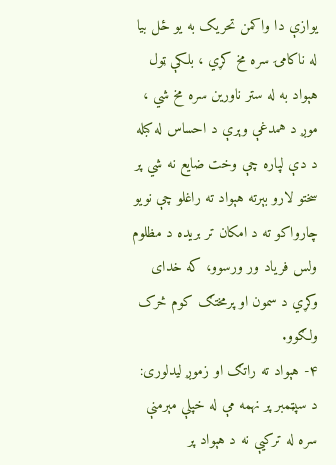یوازې دا واکمن تحریک به یو ځل بیا له ناکامۍ سره مخ کړي ، بلکې ټول هېواد به له ستر ناورین سره مخ شي ، موږ د همدغې وېرې د احساس له کبله د دې لپاره چې وخت ضایع نه شي پر سختو لارو بېرته هېواد ته راغلو چې نویو چارواکو ته د امکان تر بریده د مظلوم ولس فریاد ور ورسوو، که خدای وکړي د سمون او پرمختګ کوم څرک ولګوو.
۴- هېواد ته راتګ او زموږ لیدلوری:
د سپټمبر پر نهمه مې له خپلې مېرمنې سره له ترکیې نه د هېواد پر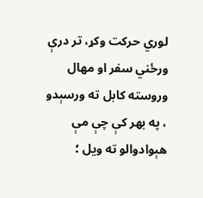لوري حرکت وکړ، تر درې ورځني سفر او مهال وروسته کابل ته ورسېدو ، په بهر کې چې مې هېوادوالو ته ویل ؛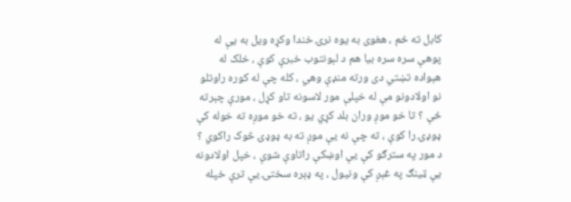کابل ته ځم ، هغوی به یوه نرۍ خندا وکړه ویل به یې له پوهې سره سره بیا هم د لېونتوب خبرې کوې ، خلک له هېواده تښتي دی ورته منډې وهي ، کله چې له کوره راوتلو نو اولادونو مې له خپلې مور لاسونه تاو کړل ، مورې چېرته ځې ؟ تا خو موږ وران بلد کړي یو ، ته خو موږه ته خوله کې ډوډۍ را کوې ، ته چې نه یې موږ ته به ډوډۍ څوک راکوي ؟ د مور په سترګو کې یې اوښکې راتاوې شوې ، خپل اولادونه یې ټینګ په غېږ کې ونیول ، په ډېره سختۍ یې ترې خپله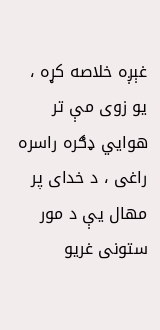غېږه خلاصه کړه ، یو زوی مې تر هوايي ډګره راسره راغی ، د خدای پر مهال یې د مور ستونی غریو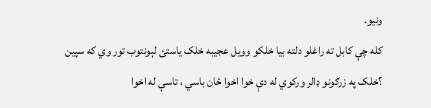ونیو.
کله چې کابل ته راغلو دلته بیا خلکو وویل عجیبه خلک یاستئ لېونتوب تور وي که سپین ؟خلک په زرګونو ډالر ورکوي له دې خوا اخوا ځان باسي ، تاسې له اخوا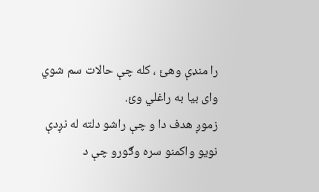را منډې وهئ ، کله چې حالات سم شوي وای بیا به راغلي وئ.
زموږ هدف دا و چې راشو دلته له نږدې نویو واکمنو سره وګورو چې د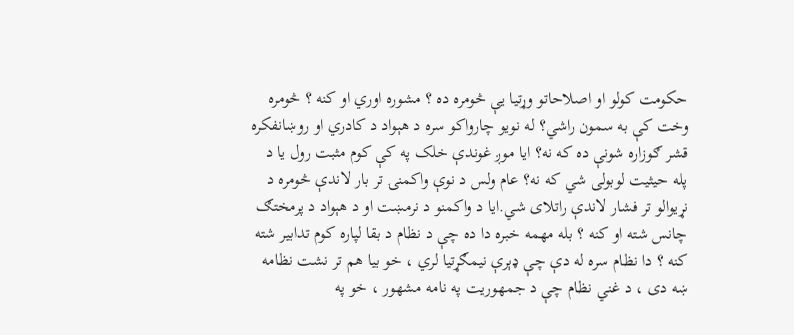حکومت کولو او اصلاحاتو وړتیا یې څومره ده ؟ مشوره اوري او کنه ؟ څومره وخت کې به سمون راشي؟ له نویو چارواکو سره د هېواد د کادري او روښانفکره قشر ګوزاره شونې ده که نه؟ ایا موږ غوندې خلک په کې کوم مثبت رول یا د پله حیثیت لوبولی شي که نه؟ عام ولس د نوې واکمنۍ تر بار لاندې څومره د نړیوالو تر فشار لاندې راتلای شي.ایا د واکمنو د نرمښت او د هېواد د پرمختګ چانس شته او کنه ؟ بله مهمه خبره دا ده چې د نظام د بقا لپاره کوم تدابیر شته کنه ؟ دا نظام سره له دې چې ډېرې نیمګړتیا لري ، خو بیا هم تر نشت نظامه ښه دی ، د غني نظام چې د جمهوریت په نامه مشهور ، خو په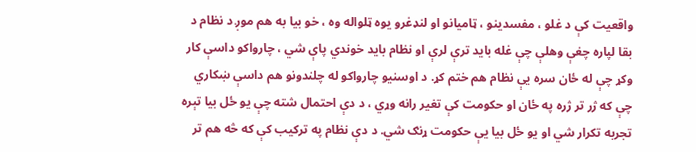واقعیت کې د غلو ، مفسدینو ، ټامیانو او لنډغرو یوه ټلواله وه ، خو بیا به هم موږ د نظام د بقا لپاره چغې وهلې چې غله باید ترې لرې او نظام باید خوندي پاې شي ، چارواکو داسې کار وکړ چې له ځان سره یې نظام هم ختم کړ. د اوسنیو چارواکو له چلندونو هم داسې ښکاري چې که ژر تر ژره په ځان او حکومت کې تغیر رانه وړي ، د دې احتمال شته چې یو ځل بیا تېره تجربه تکرار شي او یو ځل بیا یې حکومت ړنګ شي. د دې نظام په ترکیب کې که څه هم تر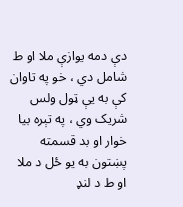دې دمه یوازې ملا او ط شامل دي ، خو په تاوان کې به یې ټول ولس شریک وي ، په تېره بیا خوار او بد قسمته پښتون به یو ځل د ملا او ط د لنډ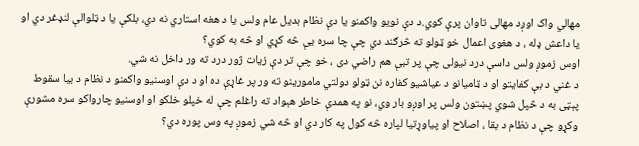مهالي واک اوږد مهالی تاوان پرې کوي.د دې نویو واکمنو یا دې نظام بدیل عام ولس یا د هغه استاري نه دي، بلکې یا د ټلوالې لنډغر دي او یا داعش ډله ، د هغوی اعمال خو ټولو ته څرګند دي چې چا سره یې څه کړي او څه به کوي؟
اوس زموږ ولس داسې درد نیولی چې پر تبې هم راضي دی ، خو چې تر دې زیات ژور درد ته ور داخل نه شي.
د غني د بې کفایتو او د ټامیانو د عیاشیو کفاره نن ټولو دولتي مامورینو ته ور پر غاړې ده او د دې اوسنیو واکمنو د نظام د بیا سقوط پېټی به د څپل شوي پښتون ولس پر اوږو بار وي، نو په همدې خاطر هېواد ته راغلم چې له خپلو خلکو او اوسنیو چارواکو سره مشورې وکړو چې د نظام د بقا ، اصلاح او پیاوړتیا لپاره څه کول په کار دي او څه شي زموږ په وس پوره دي؟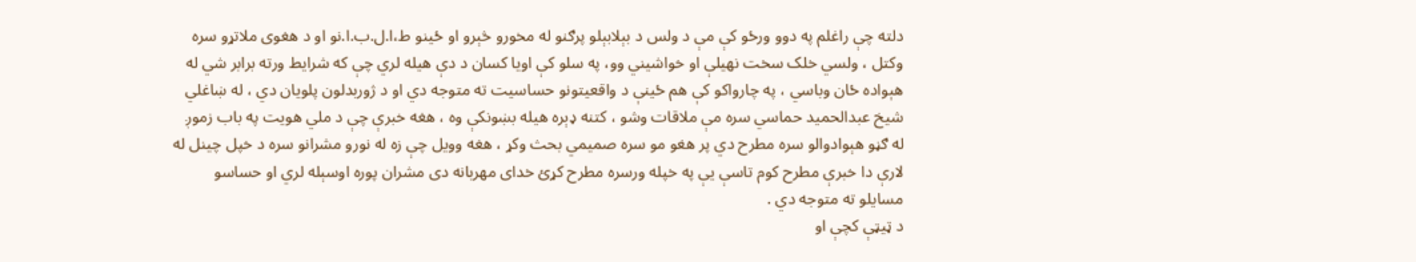دلته چې راغلم په دوو ورځو کې مې د ولس د بېلابېلو پرګنو له مخورو څېرو او ځینو ط،ا.ل.ب.ا.نو او د هغوی ملاتړو سره وکتل ، ولسي خلک سخت نهیلې او خواشیني وو، په سلو کې اویا کسان د دې هیله لري چې که شرایط ورته برابر شي له هېواده ځان وباسي ، په چارواکو کې هم ځینې د واقعیتونو حساسیت ته متوجه دي او د ژوربدلون پلویان دي ، له ښاغلي شیخ عبدالحمید حماسي سره مې ملاقات وشو ، کتنه ډېره هیله بښونکې وه ، هغه خبرې چې د ملي هویت په باب زموږ له ګڼو هېوادوالو سره مطرح دي پر هغو مو سره صمیمي بحث وکړ ، هغه وویل چې زه له نورو مشرانو سره د خپل چینل له لارې دا خبرې مطرح کوم تاسې یې په خپله ورسره مطرح کړئ خدای مهربانه دی مشران پوره اوسېله لري او حساسو مسایلو ته متوجه دي .
د ټيټې کچې او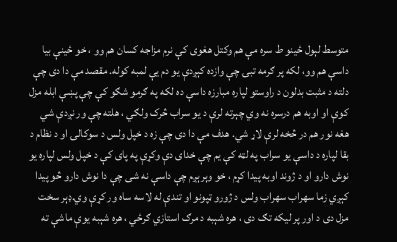متوسط لېول ځینو ط سره مې هم وکتل هغوی کې نرم مزاجه کسان هم وو ، خو ځینې بیا داسې هم وو، لکه پر ګرمه تبۍ چې وازده کېږدې یو دم یې لمبه کوله. مقصد مې دا دی چې دلته د مثبت بدلون د راوستو لپاره مبارزه داسې ده لکه په ګرمو شګو کې چې پښې ابله مزل کوې او اوبه هم درسره نه وي چېرته لرې د یو سراب څرک ولګي ، هلته چې ور نږدې شي هغه نور هم در څخه لرې لاړ شي. هدف مې دا دی چې زه د خپل ولس د سوکالۍ او د نظام د بقا لپاره د داسې یو سراب په لټه کې یم چې خدای دې وکړې په پای کې د خپل ولس لپاره یو نوش دارو او د ژوند اوبه پیدا کړم ، خو وېرېږم چې داسې نه شی چې دا نوش دارو څو پیدا کېږي زما سهراب سهراب ولس د ژورو ټپونو او تندې له لاسه ساه ور کړې وي.ډېر سخت مزل دی د اور پر لیکه تګ دی ، هره شېبه د مرګ استازي ګرځي ، هره شېبه یوې ماشې ته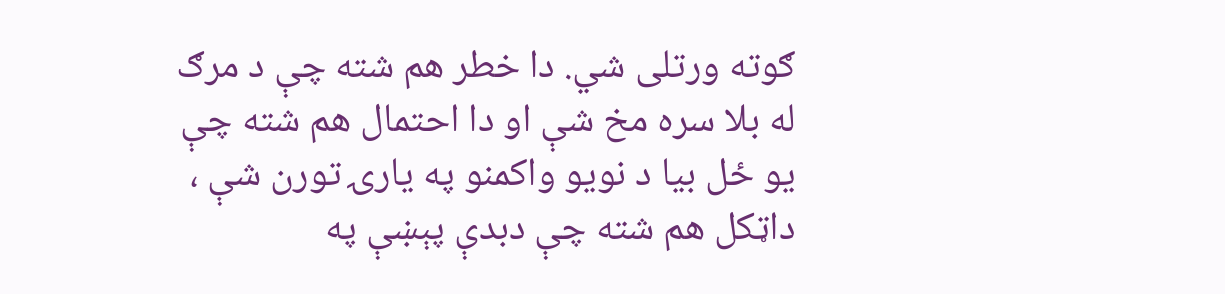ګوته ورتلی شي. دا خطر هم شته چې د مرګ له بلا سره مخ شې او دا احتمال هم شته چې یو ځل بیا د نویو واکمنو په یارۍ تورن شې ، داټکل هم شته چې دبدې پېښې په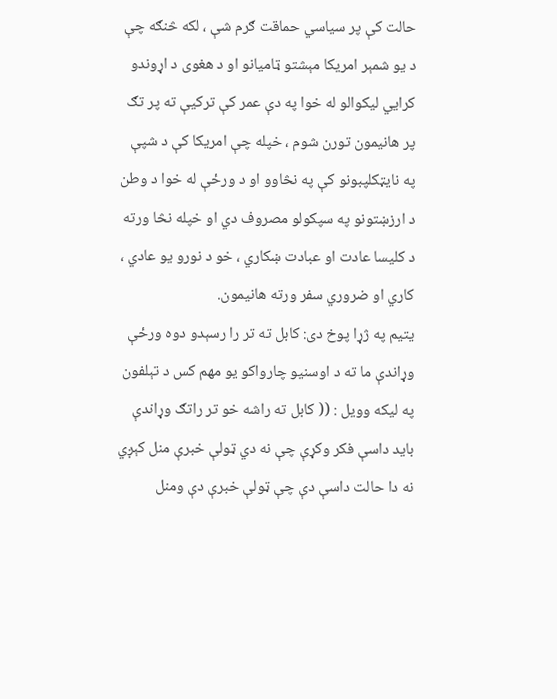حالت کې پر سیاسي حماقت ګرم شې ، لکه څنګه چې د یو شمېر امریکا مېشتو ټامیانو او د هغوی د اړوندو کرايي لیکوالو له خوا په دې عمر کې ترکیې ته پر تګ پر هانیمون تورن شوم ، خپله چې امریکا کې د شپې په نایټکلپبونو کې په نڅاوو او د ورځې له خوا د وطن د ارزښتونو په سپکولو مصروف دي او خپله نڅا ورته د کلیسا عادت او عبادت ښکاري ، خو د نورو یو عادي ، کاري او ضروري سفر ورته هانیمون.
یتیم په ژړا پوخ دی: کابل ته تر را رسېدو دوه ورځې وړاندې ما ته د اوسنیو چارواکو یو مهم کس د تېلفون په لیکه وویل : (( کابل ته راشه خو تر راتګ وړاندې باید داسې فکر وکړې چې نه دي ټولې خبرې منل کېږي نه دا حالت داسې دې چې ټولې خبرې دې ومنل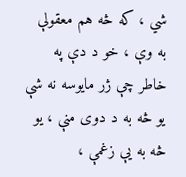شي ، که څه هم معقولې به وې ، خو د دې په خاطر چې ژر مایوسه نه شې یو څه به د دوی منې ، یو څه به یې زغمې ،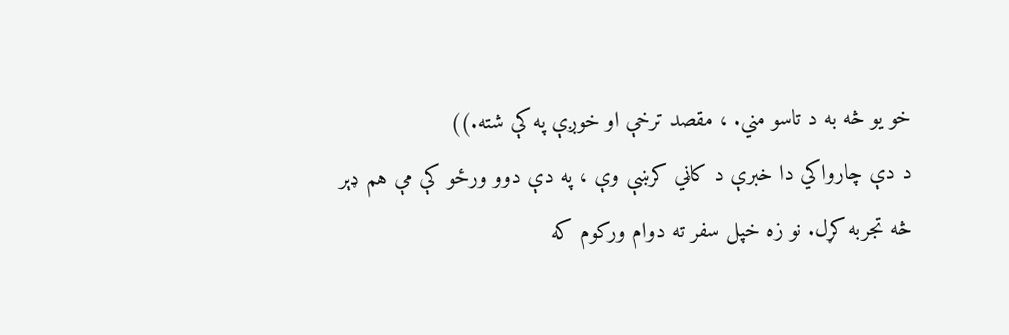خو یو څه به د تاسو مني. ، مقصد ترخې او خوږې په کې شته.))
د دې چارواکي دا خبرې د کاڼي کرښې وې ، په دې دوو ورځو کې مې هم ډېر څه تجربه کړل. نو زه خپل سفر ته دوام ورکوم که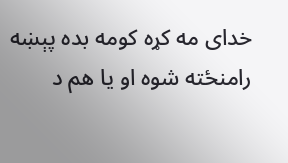خدای مه کړه کومه بده پېښه رامنځته شوه او یا هم د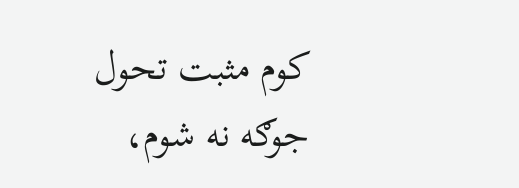کوم مثبت تحول جوګه نه شوم،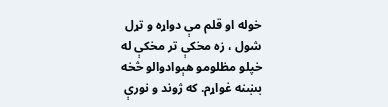خوله او قلم مې دواړه و تړل شول ، زه مخکې تر مخکې له خپلو مظلومو هېوادوالو څخه بښنه غواړم. که ژوند و نورې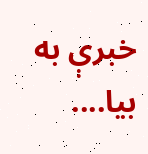خبرې به بیا....